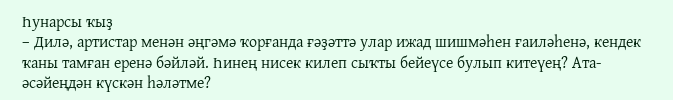Һунарсы ҡыҙ
– Дилә, артистар менән әңгәмә ҡорғанда ғәҙәттә улар ижад шишмәһен ғаиләһенә, кендек ҡаны тамған еренә бәйләй. Һинең нисек килеп сыҡты бейеүсе булып китеүең? Ата-әсәйеңдән күскән һәләтме?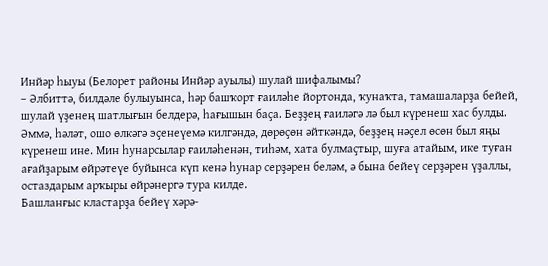Инйәр һыуы (Белорет районы Инйәр ауылы) шулай шифалымы?
– Әлбиттә, билдәле булыуынса, һәр башҡорт ғаиләһе йортонда, ҡунаҡта, тамашаларҙа бейей, шулай үҙенең шатлығын белдерә, һағышын баҫа. Беҙҙең ғаиләгә лә был күренеш хас булды. Әммә, һәләт, ошо өлкәгә эҫенеүемә килгәндә, дөрөҫөн әйткәндә, беҙҙең нәҫел өсөн был яңы күренеш ине. Мин һунарсылар ғаиләһенән, тиһәм, хата булмаҫтыр, шуға атайым, ике туған ағайҙарым өйрәтеүе буйынса күп кенә һунар серҙәрен беләм, ә бына бейеү серҙәрен үҙаллы, остаздарым арҡыры өйрәнергә тура килде.
Башланғыс кластарҙа бейеү хәрә-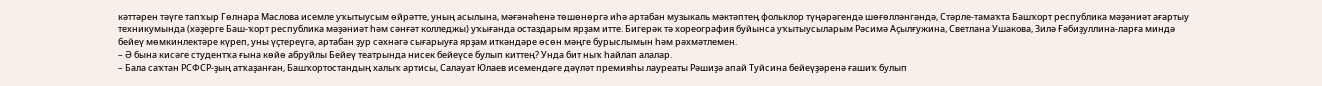кәттәрен тәүге тапҡыр Гөлнара Маслова исемле уҡытыусым өйрәтте, уның асылына, мәғәнәһенә төшөнөргә иһә артабан музыкаль мәктәптең фольклор түңәрәгендә шөғөлләнгәндә, Стәрле-тамаҡта Башҡорт республика мәҙәниәт ағартыу техникумында (хәҙерге Баш-ҡорт республика мәҙәниәт һәм сәнғәт колледжы) уҡығанда остаздарым ярҙам итте. Бигерәк тә хореография буйынса уҡытыусыларым Рәсимә Аҫылғужина, Светлана Ушакова, Зилә Ғәбиҙуллина-ларға миндә бейеү мөмкинлектәре күреп, уны үҫтереүгә, артабан ҙур сәхнәгә сығарыуға ярҙам иткәндәре өсөн мәңге бурыслымын һәм рәхмәтлемен.
– Ә бына кисәге студентҡа ғына көйө абруйлы Бейеү театрында нисек бейеүсе булып киттең? Унда бит ныҡ һайлап алалар.
– Бала саҡтан РСФСР-ҙың атҡаҙанған, Башҡортостандың халыҡ артисы, Салауат Юлаев исемендәге дәүләт премияһы лауреаты Рәшиҙә апай Туйсина бейеүҙәренә ғашиҡ булып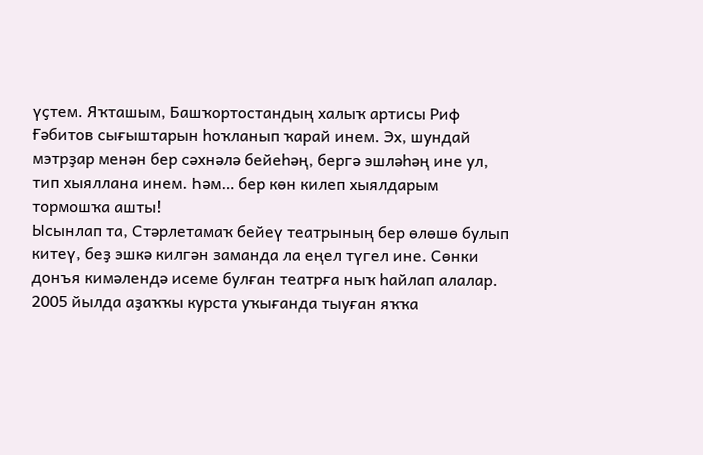үҫтем. Яҡташым, Башҡортостандың халыҡ артисы Риф Ғәбитов сығыштарын һоҡланып ҡарай инем. Эх, шундай мэтрҙар менән бер сәхнәлә бейеһәң, бергә эшләһәң ине ул, тип хыяллана инем. Һәм… бер көн килеп хыялдарым тормошҡа ашты!
Ысынлап та, Стәрлетамаҡ бейеү театрының бер өлөшө булып китеү, беҙ эшкә килгән заманда ла еңел түгел ине. Сөнки донъя кимәлендә исеме булған театрға ныҡ һайлап алалар. 2005 йылда аҙаҡҡы курста уҡығанда тыуған яҡҡа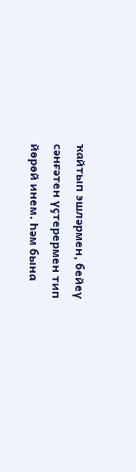ҡайтып эшләрмен, бейеү сәнғәтен үҫтерермен тип йөрөй инем. Һәм бына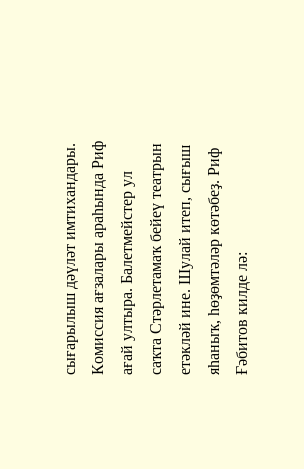сығарылыш дәүләт имтихандары. Комиссия ағзалары араһында Риф ағай ултыра. Балетмейстер ул саҡта Стәрлетамаҡ бейеү театрын етәкләй ине. Шулай итеп, сығыш яһаныҡ, һөҙөмтәләр көтәбеҙ. Риф Ғәбитов килде лә: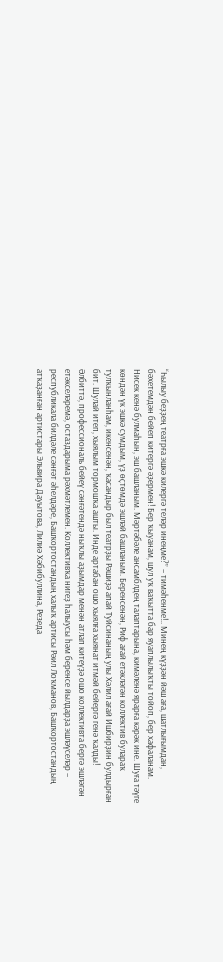“Һылыу беҙҙең театрға эшкә килергә теләр инеңме?” – тимәһенме!.. Минең күҙҙән йәш аға, шатлығымдан, бәхетемдән бейеп китергә әҙермен! Бер ҡыуанам, шул уҡ ваҡытта бар яуаплылыҡты тойоп, бер хафаланам.
Нисек кенә булмаһын, эш башланым. Мәртәбәле ансамблдең талаптарына, кимәленә ярарға кәрәк ине. Шуға тәүге көндән үк эшкә сумдым, үҙ өҫтөмдә эшләй башланым. Беренсенән, Риф ағай етәкләгән коллектив булараҡ тулҡынланһам, икенсенән, ҡасандыр был театрҙы Рәшиҙә апай Туйсинаның улы Хәлил ағай Ишбирҙин булдырған бит. Шулай итеп, хыялым тормошҡа ашты. Инде артабан ошо хыялға хыянат итмәй бейергә генә ҡалды!
Әлбиттә, профессиональ бейеү сәнғәтендә ныҡлы аҙымдар менән атлап китеүҙә ошо коллективта бергә эшләгән етәкселәремә, остаздарыма рәхмәтлемен. Коллективҡа нигеҙ һалыусы һәм беренсе йылдарҙа эшләүселәр – республикала билдәле сәнғәт әһелдәре, Башҡортостандың халыҡ артисы Рәил Лоҡманов, Башҡортостандың атҡаҙанған артистары Эльвира Дауытова, Лилиә Хәбибуллина, Резеда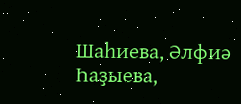Шаһиева, Әлфиә Һаҙыева,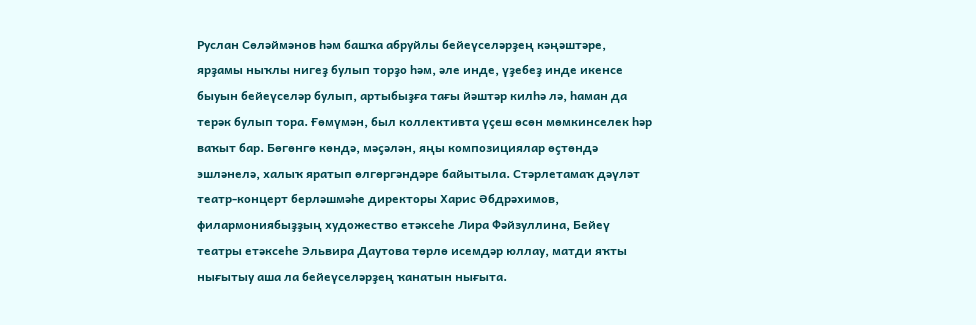Руслан Сөләймәнов һәм башҡа абруйлы бейеүселәрҙең кәңәштәре, ярҙамы ныҡлы нигеҙ булып торҙо һәм, әле инде, үҙебеҙ инде икенсе быуын бейеүселәр булып, артыбыҙға тағы йәштәр килһә лә, һаман да терәк булып тора. Ғөмүмән, был коллективта үҫеш өсөн мөмкинселек һәр ваҡыт бар. Бөгөнгө көндә, мәҫәлән, яңы композициялар өҫтөндә эшләнелә, халыҡ яратып өлгөргәндәре байытыла. Стәрлетамаҡ дәүләт театр-концерт берләшмәһе директоры Харис Әбдрәхимов, филармониябыҙҙың художество етәксеһе Лира Фәйзуллина, Бейеү театры етәксеһе Эльвира Даутова төрлө исемдәр юллау, матди яҡты нығытыу аша ла бейеүселәрҙең ҡанатын нығыта.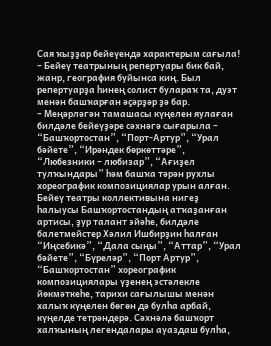Сая ҡыҙҙар бейеүендә характерым сағыла!
– Бейеү театрының репертуары бик бай, жанр, география буйынса киң. Был репертуарҙа һинең солист булараҡ та, дуэт менән башҡарған әҫәрҙәр ҙә бар.
– Меңәрләгән тамашасы күңелен яулаған билдәле бейеүҙәре сәхнәгә сығарыла – “Башҡортостан”, “Порт-Артур”, “Урал бәйете”, “Ирәндек бөркөттәре”, “Любезники – любизар”, “Ағиҙел тулҡындары” һәм башҡа тәрән рухлы хореографик композициялар урын алған. Бейеү театры коллективына нигеҙ һалыусы Башҡортостандың атҡаҙанған артисы, ҙур талант эйәһе, билдәле балетмейстер Хәлил Ишбирҙин һалған “Иңсебикә”, “Дала сыңы”, “Аттар”, “Урал бәйете”, “Бүреләр”, “Порт Артур”, “Башҡортостан” хореографик композициялары үҙенең эстәлекле йөкмәткеһе, тарихи сағылышы менән халыҡ күңелен бөгөн дә булһа арбай, күңелде тетрәндерә. Сәхнәлә башҡорт халҡының легендалары ауаздаш булһа,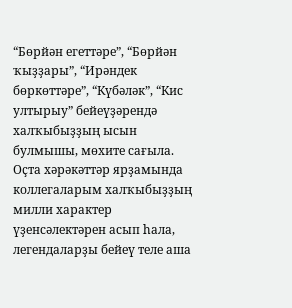“Бөрйән егеттәре”, “Бөрйән ҡыҙҙары”, “Ирәндек бөркөттәре”, “Күбәләк”, “Кис ултырыу” бейеүҙәрендә халҡыбыҙҙың ысын булмышы, мөхите сағыла. Оҫта хәрәкәттәр ярҙамында коллегаларым халҡыбыҙҙың милли характер үҙенсәлектәрен асып һала, легендаларҙы бейеү теле аша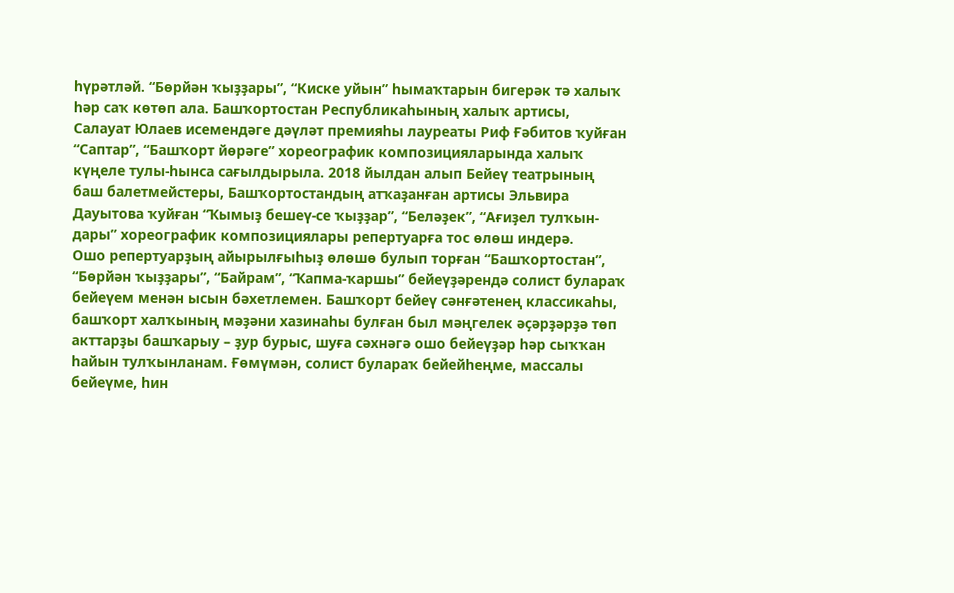һүрәтләй. “Бөрйән ҡыҙҙары”, “Киске уйын” һымаҡтарын бигерәк тә халыҡ һәр саҡ көтөп ала. Башҡортостан Республикаһының халыҡ артисы, Салауат Юлаев исемендәге дәүләт премияһы лауреаты Риф Ғәбитов ҡуйған “Саптар”, “Башҡорт йөрәге” хореографик композицияларында халыҡ күңеле тулы-һынса сағылдырыла. 2018 йылдан алып Бейеү театрының баш балетмейстеры, Башҡортостандың атҡаҙанған артисы Эльвира Дауытова ҡуйған “Ҡымыҙ бешеү-се ҡыҙҙар”, “Беләҙек”, “Ағиҙел тулҡын-дары” хореографик композициялары репертуарға тос өлөш индерә.
Ошо репертуарҙың айырылғыһыҙ өлөшө булып торған “Башҡортостан”, “Бөрйән ҡыҙҙары”, “Байрам”, “Ҡапма-ҡаршы” бейеүҙәрендә солист булараҡ бейеүем менән ысын бәхетлемен. Башҡорт бейеү сәнғәтенең классикаһы, башҡорт халҡының мәҙәни хазинаһы булған был мәңгелек әҫәрҙәрҙә төп акттарҙы башҡарыу – ҙур бурыс, шуға сәхнәгә ошо бейеүҙәр һәр сыҡҡан һайын тулҡынланам. Ғөмүмән, солист булараҡ бейейһеңме, массалы бейеүме, һин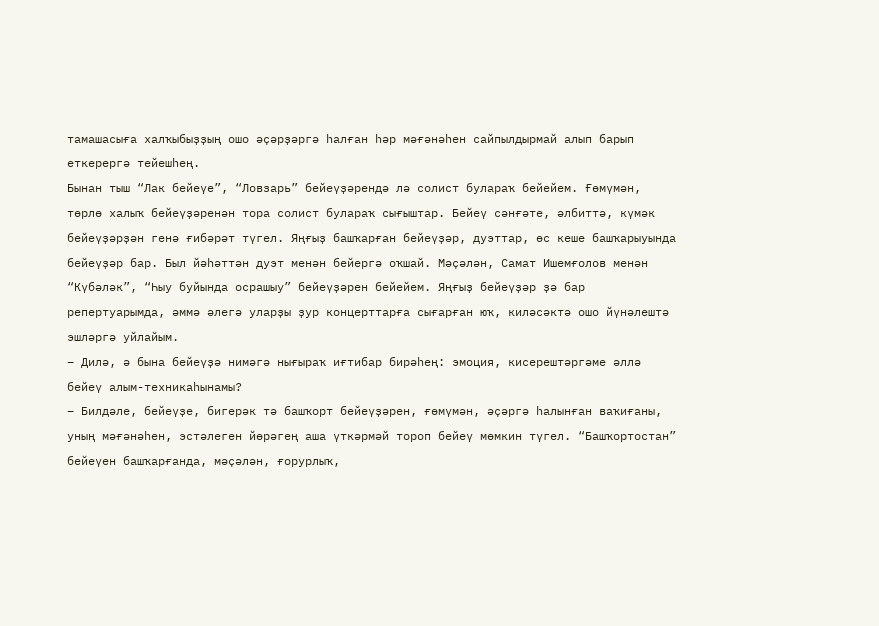тамашасыға халҡыбыҙҙың ошо әҫәрҙәргә һалған һәр мәғәнәһен сайпылдырмай алып барып еткерергә тейешһең.
Бынан тыш “Лак бейеүе”, “Ловзарь” бейеүҙәрендә лә солист булараҡ бейейем. Ғөмүмән, төрлө халыҡ бейеүҙәренән тора солист булараҡ сығыштар. Бейеү сәнғәте, әлбиттә, күмәк бейеүҙәрҙән генә ғибәрәт түгел. Яңғыҙ башҡарған бейеүҙәр, дуэттар, өс кеше башҡарыуында бейеүҙәр бар. Был йәһәттән дуэт менән бейергә оҡшай. Мәҫәлән, Самат Ишемғолов менән “Күбәләк”, “Һыу буйында осрашыу” бейеүҙәрен бейейем. Яңғыҙ бейеүҙәр ҙә бар репертуарымда, әммә әлегә уларҙы ҙур концерттарға сығарған юҡ, киләсәктә ошо йүнәлештә эшләргә уйлайым.
– Дилә, ә бына бейеүҙә нимәгә нығыраҡ иғтибар бирәһең: эмоция, кисерештәргәме әллә бейеү алым-техникаһынамы?
– Билдәле, бейеүҙе, бигерәк тә башҡорт бейеүҙәрен, ғөмүмән, әҫәргә һалынған ваҡиғаны, уның мәғәнәһен, эстәлеген йөрәгең аша үткәрмәй тороп бейеү мөмкин түгел. “Башҡортостан” бейеүен башҡарғанда, мәҫәлән, ғорурлыҡ,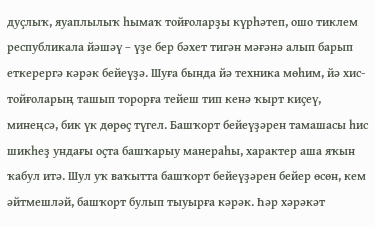дуҫлыҡ, яуаплылыҡ һымаҡ тойғоларҙы күрһәтеп, ошо тиклем республикала йәшәү – үҙе бер бәхет тигән мәғәнә алып барып еткерергә кәрәк бейеүҙә. Шуға бында йә техника мөһим, йә хис-тойғоларың ташып торорға тейеш тип кенә ҡырт киҫеү, минеңсә, бик үк дөрөҫ түгел. Башҡорт бейеүҙәрен тамашасы һис шикһеҙ ундағы оҫта башҡарыу манераһы, характер аша яҡын ҡабул итә. Шул уҡ ваҡытта башҡорт бейеүҙәрен бейер өсөн, кем әйтмешләй, башҡорт булып тыуырға кәрәк. Һәр хәрәкәт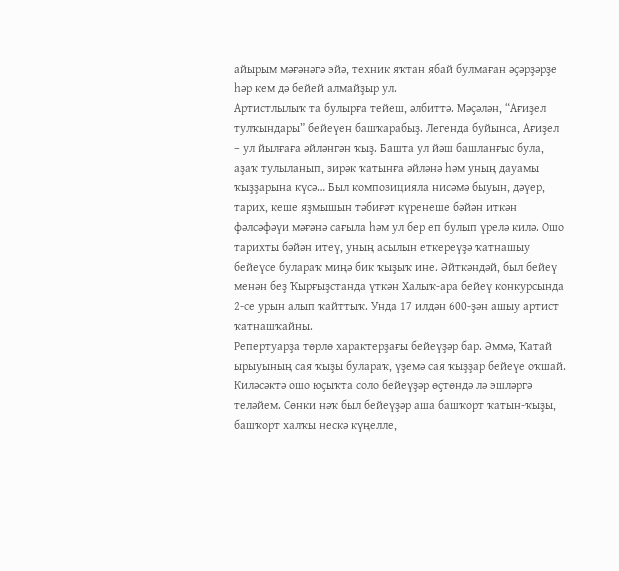айырым мәғәнәгә эйә, техник яҡтан ябай булмаған әҫәрҙәрҙе һәр кем дә бейей алмайҙыр ул.
Артистлылыҡ та булырға тейеш, әлбиттә. Мәҫәлән, “Ағиҙел тулҡындары” бейеүен башҡарабыҙ. Легенда буйынса, Ағиҙел – ул йылғаға әйләнгән ҡыҙ. Башта ул йәш башланғыс була, аҙаҡ тулыланып, зирәк ҡатынға әйләнә һәм уның дауамы ҡыҙҙарына күсә… Был композицияла нисәмә быуын, дәүер, тарих, кеше яҙмышын тәбиғәт күренеше бәйән иткән фәлсәфәүи мәғәнә сағыла һәм ул бер еп булып үрелә килә. Ошо тарихты бәйән итеү, уның асылын еткереүҙә ҡатнашыу бейеүсе булараҡ миңә бик ҡыҙыҡ ине. Әйткәндәй, был бейеү менән беҙ Ҡырғыҙстанда үткән Халыҡ-ара бейеү конкурсында 2-се урын алып ҡайттыҡ. Унда 17 илдән 600-ҙән ашыу артист ҡатнашҡайны.
Репертуарҙа төрлө характерҙағы бейеүҙәр бар. Әммә, Ҡатай ырыуының сая ҡыҙы булараҡ, үҙемә сая ҡыҙҙар бейеүе оҡшай. Киләсәктә ошо юҫыҡта соло бейеүҙәр өҫтөндә лә эшләргә теләйем. Сөнки нәҡ был бейеүҙәр аша башҡорт ҡатын-ҡыҙы, башҡорт халҡы нескә күңелле,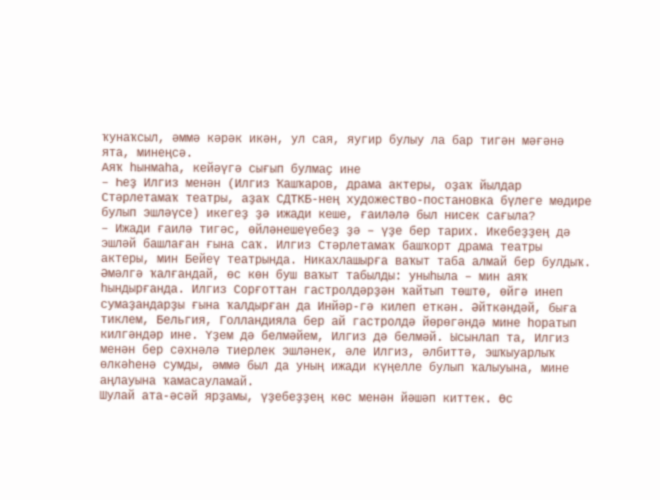ҡунаҡсыл, әммә кәрәк икән, ул сая, яугир булыу ла бар тигән мәғәнә ята, минеңсә.
Аяҡ һынмаһа, кейәүгә сығып булмаҫ ине
– Һеҙ Илгиз менән (Илгиз Ҡашҡаров, драма актеры, оҙаҡ йылдар Стәрлетамаҡ театры, аҙаҡ СДТКБ-нең художество-постановка бүлеге мөдире булып эшләүсе) икегеҙ ҙә ижади кеше, ғаиләлә был нисек сағыла?
– Ижади ғаилә тигәс, өйләнешеүебеҙ ҙә – үҙе бер тарих. Икебеҙҙең дә эшләй башлаған ғына саҡ. Илгиз Стәрлетамаҡ башҡорт драма театры актеры, мин Бейеү театрында. Никахлашырға ваҡыт таба алмай бер булдыҡ. Әмәлгә ҡалғандай, өс көн буш ваҡыт табылды: уныһыла – мин аяҡ һындырғанда. Илгиз Сорғоттан гастролдәрҙән ҡайтып төштө, өйгә инеп сумаҙандарҙы ғына ҡалдырған да Инйәр-гә килеп еткән. Әйткәндәй, быға тиклем, Бельгия, Голландияла бер ай гастролдә йөрөгәндә мине һоратып килгәндәр ине. Үҙем дә белмәйем, Илгиз дә белмәй. Ысынлап та, Илгиз менән бер сәхнәлә тиерлек эшләнек, әле Илгиз, әлбиттә, эшҡыуарлыҡ өлкәһенә сумды, әммә был да уның ижади күңелле булып ҡалыуына, мине аңлауына ҡамасауламай.
Шулай ата-әсәй ярҙамы, үҙебеҙҙең көс менән йәшәп киттек. Өс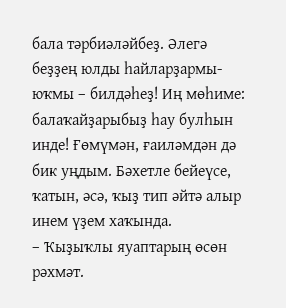бала тәрбиәләйбеҙ. Әлегә беҙҙең юлды һайларҙармы-юҡмы – билдәһеҙ! Иң мөһиме: балаҡайҙарыбыҙ һау булһын инде! Ғөмүмән, ғаиләмдән дә бик уңдым. Бәхетле бейеүсе, ҡатын, әсә, ҡыҙ тип әйтә алыр инем үҙем хаҡында.
– Ҡыҙыҡлы яуаптарың өсөн рәхмәт.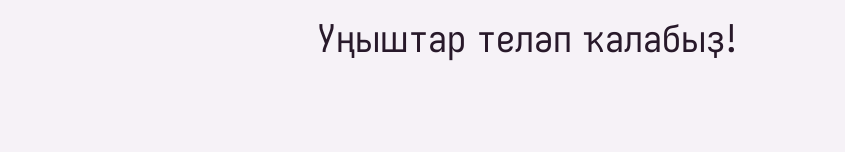Уңыштар теләп ҡалабыҙ!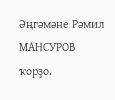Әңгәмәне Рәмил МАНСУРОВ ҡорҙо.